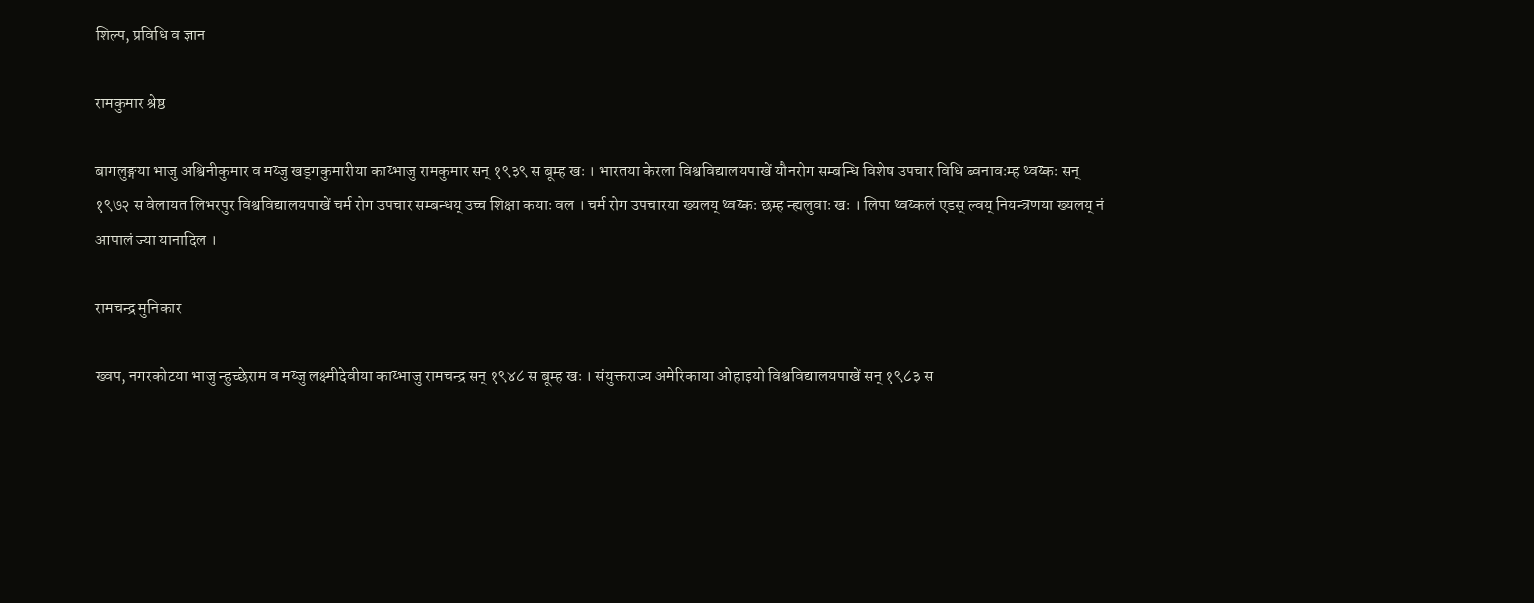शिल्प, प्रविधि व ज्ञान

रामकुमार श्रेष्ठ

बागलुङ्गया भाजु अश्विनीकुमार व मय्जु खड्गकुमारीया काय्भाजु रामकुमार सन् १९३९ स बूम्ह खः । भारतया केरला विश्वविद्यालयपाखें यौनरोग सम्बन्धि विशेष उपचार विधि ब्वनावःम्ह थ्वय्कः सन् १९७२ स वेलायत लिभरपुर विश्वविद्यालयपाखें चर्म रोग उपचार सम्बन्धय् उच्च शिक्षा कयाः वल । चर्म रोग उपचारया ख्यलय् थ्वय्कः छम्ह न्ह्यलुवाः खः । लिपा थ्वय्कलं एडस् ल्वय् नियन्त्रणया ख्यलय् नं आपालं ज्या यानादिल ।

रामचन्द्र मुनिकार

ख्वप, नगरकोटया भाजु न्हुच्छेराम व मय्जु लक्ष्मीदेवीया काय्भाजु रामचन्द्र सन् १९४८ स बूम्ह खः । संयुक्तराज्य अमेरिकाया ओहाइयो विश्वविद्यालयपाखें सन् १९८३ स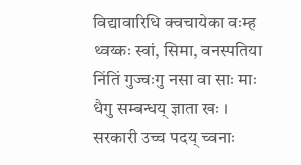विद्यावारिधि क्वचायेका वःम्ह थ्वय्कः स्वां, सिमा, वनस्पतिया निंतिं गुज्वःगु नसा वा साः माः धैगु सम्बन्धय् ज्ञाता खः । सरकारी उच्च पदय् च्वनाः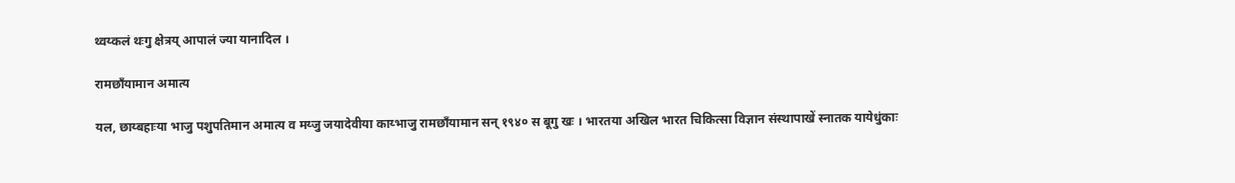थ्वय्कलं थःगु क्षेत्रय् आपालं ज्या यानादिल ।

रामछाँयामान अमात्य

यल, छाय्बहाःया भाजु पशुपतिमान अमात्य व मय्जु जयादेवीया काय्भाजु रामछाँयामान सन् १९४० स बूगु खः । भारतया अखिल भारत चिकित्सा विज्ञान संस्थापाखें स्नातक यायेधुंकाः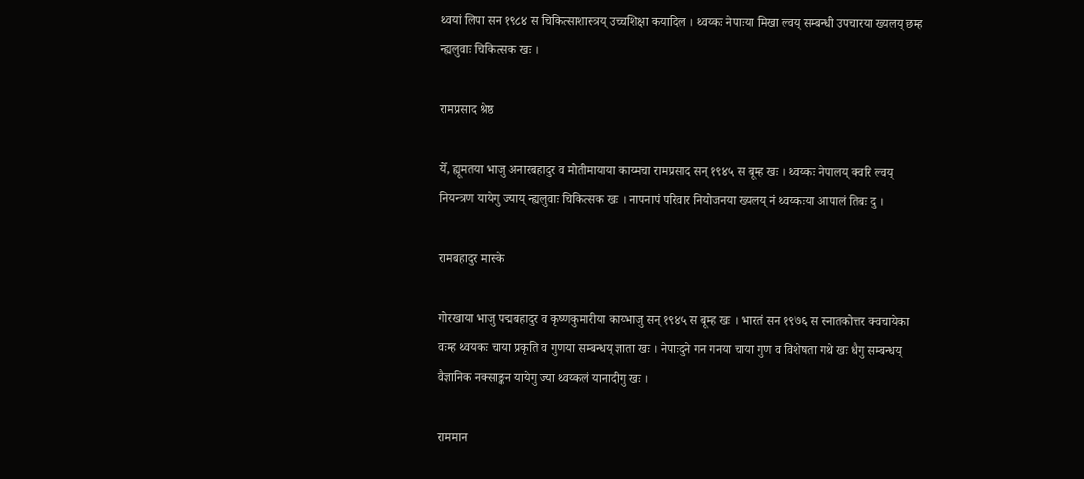थ्वयां लिपा सन १९८४ स चिकित्साशास्त्रय् उच्चशिक्षा कयादिल । थ्वय्कः नेपाःया मिखा ल्वय् सम्बन्धी उपचारया ख्यलय् छम्ह न्ह्यलुवाः चिकित्सक खः ।

रामप्रसाद श्रेष्ठ

येँ, ह्यूमतया भाजु अनारबहादुर व मोतीमायाया काय्मचा रामप्रसाद सन् १९४५ स बूम्ह खः । थ्वय्कः नेपालय् क्वरि ल्वय् नियन्त्रण यायेगु ज्याय् न्ह्यलुवाः चिकित्सक खः । नापनापं परिवार नियोजनया ख्यलय् नं थ्वय्कःया आपालं तिबः दु ।

रामबहादुर मास्के

गोरखाया भाजु पद्मबहादुर व कृष्णकुमारीया काय्भाजु सन् १९४५ स बूम्ह खः । भारतं सन १९७६ स स्नातकोत्तर क्वचायेका वःम्ह थ्वयकः चाया प्रकृति व गुणया सम्बन्धय् ज्ञाता खः । नेपाःदुने गन गनया चाया गुण व विशेषता गथे खः धैगु सम्बन्धय् वैज्ञानिक नक्साङ्कन यायेगु ज्या थ्वय्कलं यानादीगु खः ।

राममान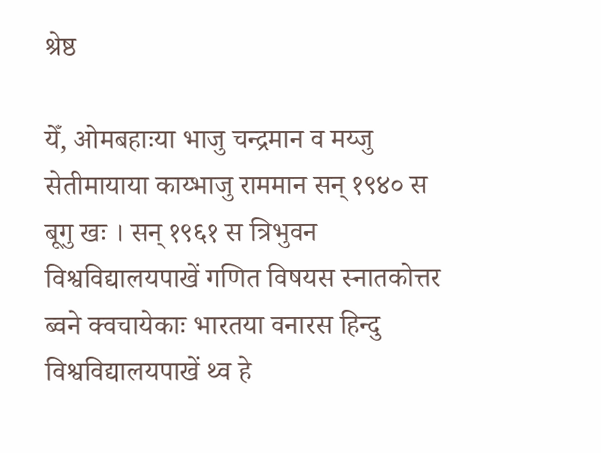श्रेष्ठ

येँ, ओमबहाःया भाजु चन्द्रमान व मय्जु सेतीमायाया काय्भाजु राममान सन् १९४० स बूगु खः । सन् १९६१ स त्रिभुवन विश्वविद्यालयपाखें गणित विषयस स्नातकोत्तर ब्वने क्वचायेकाः भारतया वनारस हिन्दु विश्वविद्यालयपाखें थ्व हे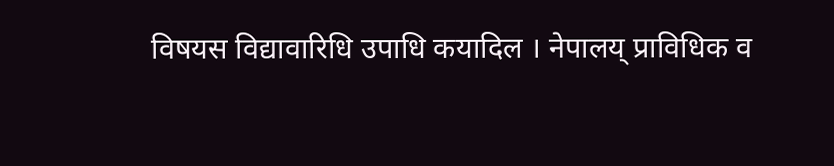विषयस विद्यावारिधि उपाधि कयादिल । नेपालय् प्राविधिक व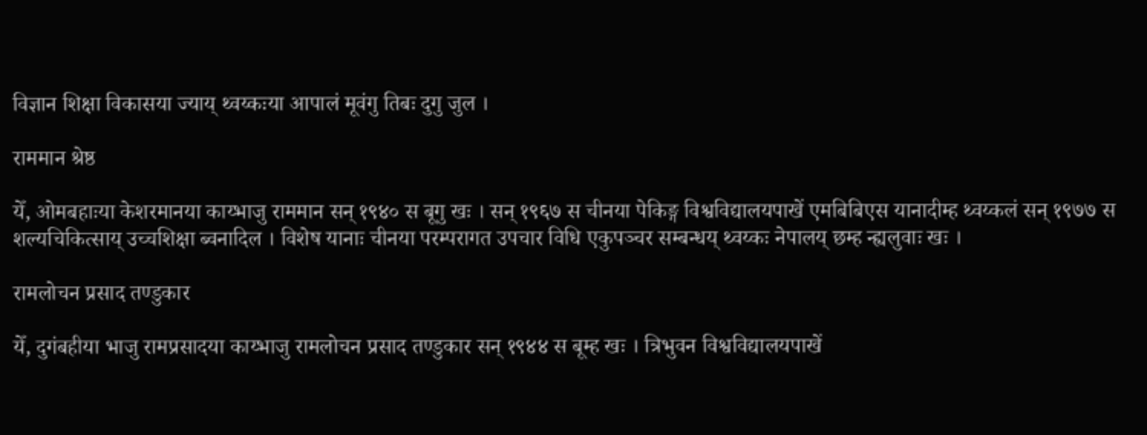विज्ञान शिक्षा विकासया ज्याय् थ्वय्कःया आपालं मूवंगु तिबः दुगु जुल ।

राममान श्रेष्ठ

येँ, ओमबहाःया केशरमानया काय्भाजु राममान सन् १९४० स बूगु खः । सन् १९६७ स चीनया पेकिङ्ग विश्वविद्यालयपाखें एमबिबिएस यानादीम्ह थ्वय्कलं सन् १९७७ स शल्यचिकित्साय् उच्चशिक्षा ब्वनादिल । विशेष यानाः चीनया परम्परागत उपचार विधि एकुपञ्चर सम्बन्धय् थ्वय्कः नेपालय् छम्ह न्ह्यलुवाः खः ।

रामलोचन प्रसाद तण्डुकार

येँ, दुगंबहीया भाजु रामप्रसादया काय्भाजु रामलोचन प्रसाद तण्डुकार सन् १९४४ स बूम्ह खः । त्रिभुवन विश्वविद्यालयपाखें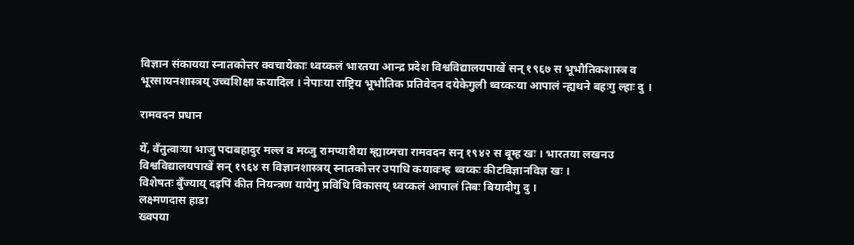विज्ञान संकायया स्नातकोत्तर क्वचायेकाः थ्वय्कलं भारतया आन्द्र प्रदेश विश्वविद्यालयपाखें सन् १९६७ स भूभौतिकशास्त्र व भूरसायनशास्त्रय् उच्चशिक्षा कयादिल । नेपाःया राष्ट्रिय भूभौतिक प्रतिवेदन दयेकेगुली थ्वय्कःया आपालं न्ह्यथने बहःगु ल्हाः दु ।

रामवदन प्रधान

येँ, वँतुत्वाःया भाजु पद्मबहादुर मल्ल व मय्जु रामप्यारीया म्ह्याय्मचा रामवदन सन् १९४२ स बूम्ह खः । भारतया लखनउ विश्वविद्यालयपाखें सन् १९६४ स विज्ञानशास्त्रय् स्नातकोत्तर उपाधि कयावःम्ह थ्वय्कः कीटविज्ञानविज्ञ खः ।
विशेषतः बुँज्याय् दइपिं कीत नियन्त्रण यायेगु प्रविधि विकासय् थ्वय्कलं आपालं तिबः बियादीगु दु ।
लक्ष्मणदास हाडा
ख्वपया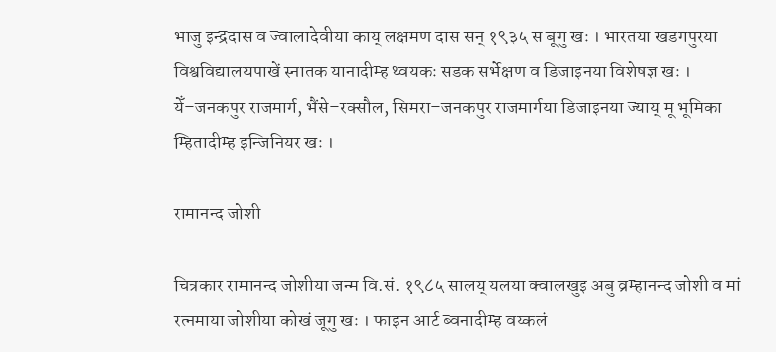भाजु इन्द्रदास व ज्वालादेवीया काय् लक्षमण दास सन् १९३५ स बूगु खः । भारतया खडगपुरया विश्वविद्यालयपाखें स्नातक यानादीम्ह थ्वयकः सडक सर्भेक्षण व डिजाइनया विशेषज्ञ खः । येँ–जनकपुर राजमार्ग, भैंसे–रक्सौल, सिमरा–जनकपुर राजमार्गया डिजाइनया ज्याय् मू भूमिका म्हितादीम्ह इन्जिनियर खः ।

रामानन्द जोशी

चित्रकार रामानन्द जोशीया जन्म वि.सं. १९८५ सालय् यलया क्वालखुइ अबु व्रम्हानन्द जोशी व मां रत्नमाया जोशीया कोखं जूगु खः । फाइन आर्ट ब्वनादीम्ह वय्कलं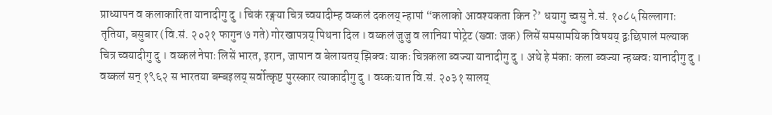प्राध्यापन व कलाकारिता यानादीगु दु । चिकं रङ्गया चित्र च्वयादीम्ह वय्कलं दकलय् न्हापां “कलाको आवश्यकता किन ?’ धयागु च्वसु ने.सं. १०८५ सिल्लागाः तृतिया, बसुबार (वि.सं. २०२१ फागुन ७ गते) गोरखापत्रय् पिथना दिल । वय्कलं जुजु व लानिया पोट्रेट (ख्वाः जक) लिसें समसामयिक विषयय् द्वःछिपालं मल्याक चित्र च्वयादीगु दु । वय्कलं नेपाः लिसें भारत, इरान, जापान व बेलायतय् झिक्वः याकः चित्रकला ब्वज्या यानादीगु दु । अथे हे मंकाः कला ब्वज्या न्हय्क्वः यानादीगु दु । वय्कलं सन् १९६२ स भारतया बम्बइलय् सर्वोत्कृष्ट पुरस्कार त्याकादीगु दु । वय्कःयात वि.सं. २०३१ सालय्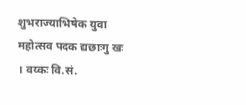शुभराज्याभिषेक युवा महोत्सव पदक द्यछाःगु खः । वय्कः वि.सं.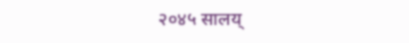२०४५ सालय्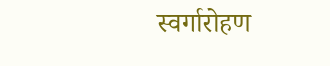स्वर्गारोहण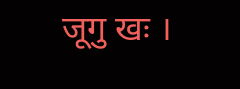जूगु खः ।